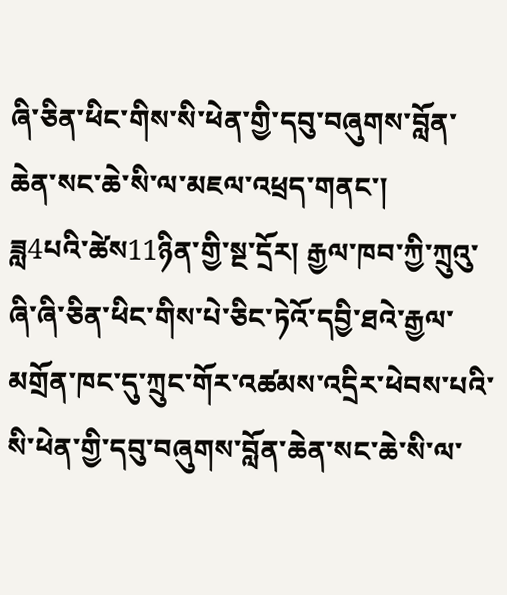ཞི་ཅིན་ཕིང་གིས་སི་ཕེན་གྱི་དབུ་བཞུགས་བློན་ཆེན་སང་ཆེ་སི་ལ་མཇལ་འཕྲད་གནང་།
ཟླ4པའི་ཚེས11ཉིན་གྱི་སྔ་དྲོར། རྒྱལ་ཁབ་ཀྱི་ཀྲུའུ་ཞི་ཞི་ཅིན་ཕིང་གིས་པེ་ཅིང་ཏེའོ་དབྱི་ཐའེ་རྒྱལ་མགྲོན་ཁང་དུ་ཀྲུང་གོར་འཚམས་འདྲིར་ཕེབས་པའི་སི་ཕེན་གྱི་དབུ་བཞུགས་བློན་ཆེན་སང་ཆེ་སི་ལ་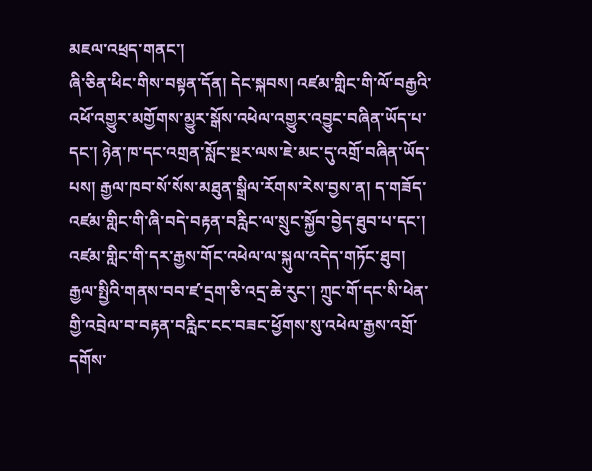མཇལ་འཕྲད་གནང་།
ཞི་ཅིན་ཕིང་གིས་བསྟན་དོན། དེང་སྐབས། འཛམ་གླིང་གི་ལོ་བརྒྱའི་འཕོ་འགྱུར་མགྱོགས་མྱུར་སྒོས་འཕེལ་འགྱུར་འབྱུང་བཞིན་ཡོད་པ་དང་། ཉེན་ཁ་དང་འགྲན་སློང་སྔར་ལས་ཇེ་མང་དུ་འགྲོ་བཞིན་ཡོད་པས། རྒྱལ་ཁབ་སོ་སོས་མཐུན་སྒྲིལ་རོགས་རེས་བྱས་ན། ད་གཟོད་འཛམ་གླིང་གི་ཞི་བདེ་བརྟན་བརླིང་ལ་སྲུང་སྐྱོབ་བྱེད་ཐུབ་པ་དང་། འཛམ་གླིང་གི་དར་རྒྱས་གོང་འཕེལ་ལ་སྐུལ་འདེད་གཏོང་ཐུབ། རྒྱལ་སྤྱིའི་གནས་བབ་ཛ་དྲག་ཅི་འདྲ་ཆེ་རུང་། ཀྲུང་གོ་དང་སི་ཕེན་གྱི་འབྲེལ་བ་བརྟན་བརླིང་ངང་བཟང་ཕྱོགས་སུ་འཕེལ་རྒྱས་འགྲོ་དགོས་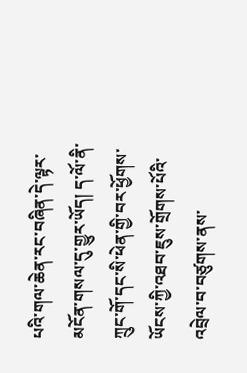པའི་གལ་ཆེན་རང་བཞིན་དེ་ལྟར་མངོན་གསལ་དུ་གྱུར་ཡོད། ད་ལོ་ནི་ཀྲུང་གོ་དང་སི་ཕེན་གྱི་བར་ཕྱོགས་ཡོངས་ཀྱི་འཐབ་ཇུས་གྲོགས་པོའི་འབྲེལ་བ་བཙུགས་ནས་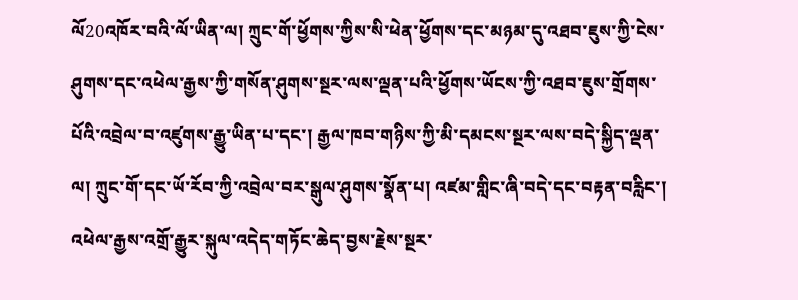ལོ20འཁོར་བའི་ལོ་ཡིན་ལ། ཀྲུང་གོ་ཕྱོགས་ཀྱིས་སི་ཕེན་ཕྱོགས་དང་མཉམ་དུ་འཐབ་ཇུས་ཀྱི་ངེས་ཤུགས་དང་འཕེལ་རྒྱས་ཀྱི་གསོན་ཤུགས་སྔར་ལས་ལྡན་པའི་ཕྱོགས་ཡོངས་ཀྱི་འཐབ་ཇུས་གྲོགས་པོའི་འབྲེལ་བ་འཛུགས་རྒྱུ་ཡིན་པ་དང་། རྒྱལ་ཁབ་གཉིས་ཀྱི་མི་དམངས་སྔར་ལས་བདེ་སྐྱིད་ལྡན་ལ། ཀྲུང་གོ་དང་ཡོ་རོབ་ཀྱི་འབྲེལ་བར་སྒུལ་ཤུགས་སྣོན་པ། འཛམ་གླིང་ཞི་བདེ་དང་བརྟན་བརླིང་། འཕེལ་རྒྱས་འགྲོ་རྒྱུར་སྐུལ་འདེད་གཏོང་ཆེད་བྱས་རྗེས་སྔར་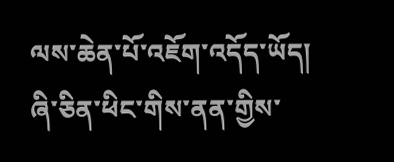ལས་ཆེན་པོ་འཇོག་འདོད་ཡོད།
ཞི་ཅིན་ཕིང་གིས་ནན་གྱིས་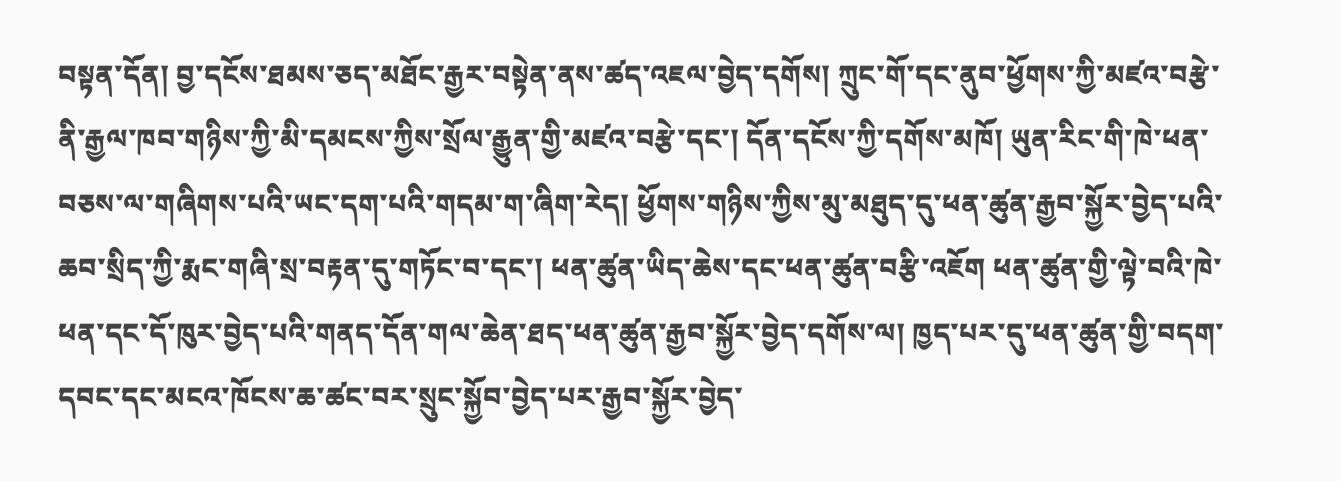བསྟན་དོན། བྱ་དངོས་ཐམས་ཅད་མཐོང་རྒྱར་བསྟེན་ནས་ཚད་འཇལ་བྱེད་དགོས། ཀྲུང་གོ་དང་ནུབ་ཕྱོགས་ཀྱི་མཛའ་བརྩེ་ནི་རྒྱལ་ཁབ་གཉིས་ཀྱི་མི་དམངས་ཀྱིས་སྲོལ་རྒྱུན་གྱི་མཛའ་བརྩེ་དང་། དོན་དངོས་ཀྱི་དགོས་མཁོ། ཡུན་རིང་གི་ཁེ་ཕན་བཅས་ལ་གཞིགས་པའི་ཡང་དག་པའི་གདམ་ག་ཞིག་རེད། ཕྱོགས་གཉིས་ཀྱིས་མུ་མཐུད་དུ་ཕན་ཚུན་རྒྱབ་སྐྱོར་བྱེད་པའི་ཆབ་སྲིད་ཀྱི་རྨང་གཞི་སྲ་བརྟན་དུ་གཏོང་བ་དང་། ཕན་ཚུན་ཡིད་ཆེས་དང་ཕན་ཚུན་བརྩི་འཇོག ཕན་ཚུན་གྱི་ལྟེ་བའི་ཁེ་ཕན་དང་དོ་ཁུར་བྱེད་པའི་གནད་དོན་གལ་ཆེན་ཐད་ཕན་ཚུན་རྒྱབ་སྐྱོར་བྱེད་དགོས་ལ། ཁྱད་པར་དུ་ཕན་ཚུན་གྱི་བདག་དབང་དང་མངའ་ཁོངས་ཆ་ཚང་བར་སྲུང་སྐྱོབ་བྱེད་པར་རྒྱབ་སྐྱོར་བྱེད་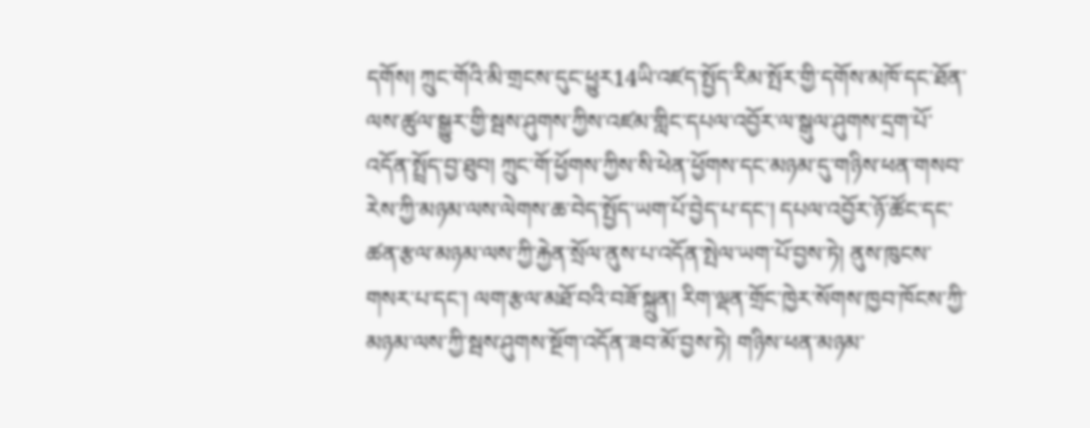དགོས། ཀྲུང་གོའི་མི་གྲངས་དུང་ཕྱུར14ཡི་འཛད་སྤྱོད་རིམ་སྤོར་གྱི་དགོས་མཁོ་དང་ཐོན་ལས་ཚུལ་སྒྱུར་གྱི་སྦས་ཤུགས་ཀྱིས་འཛམ་གླིང་དཔལ་འབྱོར་ལ་སྒུལ་ཤུགས་དྲག་པོ་འདོན་སྤྲོད་བྱ་ཐུབ། ཀྲུང་གོ་ཕྱོགས་ཀྱིས་སི་ཕེན་ཕྱོགས་དང་མཉམ་དུ་གཉིས་ཕན་གསབ་རེས་ཀྱི་མཉམ་ལས་ལེགས་ཆ་བེད་སྤྱོད་ཡག་པོ་བྱེད་པ་དང་། དཔལ་འབྱོར་ཉོ་ཚོང་དང་ཚན་རྩལ་མཉམ་ལས་ཀྱི་རྐྱེན་སྲོལ་ནུས་པ་འདོན་སྤེལ་ཡག་པོ་བྱས་ཏེ། ནུས་ཁུངས་གསར་པ་དང་། ལག་རྩལ་མཐོ་བའི་བཟོ་སྐྲུན། རིག་ལྡན་གྲོང་ཁྱེར་སོགས་ཁྱབ་ཁོངས་ཀྱི་མཉམ་ལས་ཀྱི་སྦས་ཤུགས་སྔོག་འདོན་ཟབ་མོ་བྱས་ཏེ། གཉིས་ཕན་མཉམ་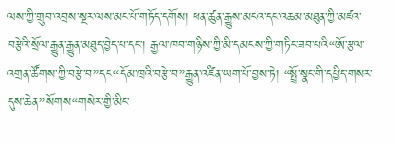ལས་ཀྱི་གྲུབ་འབྲས་སྔར་ལས་མང་པོ་གཏོད་དགོས། ཕན་ཚུན་རྒྱུས་མངའ་དང་འཆམ་མཐུན་ཀྱི་མཛའ་བརྩེའི་སྲོལ་རྒྱུན་རྒྱུན་མཐུད་བྱེད་པ་དང་། རྒྱལ་ཁབ་གཉིས་ཀྱི་མི་དམངས་ཀྱི་གཏིང་ཟབ་པའི“ཨོ་རྩལ་འགྲན་ཚོགས་ཀྱི་བརྩེ་བ”དང“དོམ་ཁྲའི་བརྩེ་བ”རྒྱུན་འཛིན་ཡག་པོ་བྱས་ཏེ། “སྤྲོ་སྣང་གི་དཔྱིད་གསར་དུས་ཆེན”སོགས“གསེར་གྱི་མིང་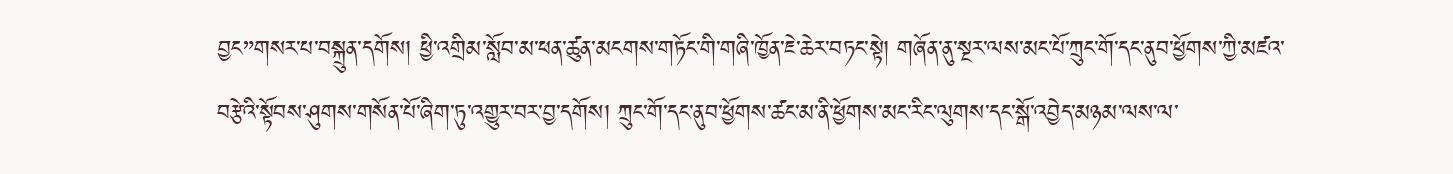བྱང”གསར་པ་བསྐྲུན་དགོས། ཕྱི་འགྲིམ་སློབ་མ་ཕན་ཚུན་མངགས་གཏོང་གི་གཞི་ཁྱོན་ཇེ་ཆེར་བཏང་སྟེ། གཞོན་ནུ་སྔར་ལས་མང་པོ་ཀྲུང་གོ་དང་ནུབ་ཕྱོགས་ཀྱི་མཛའ་བརྩེའི་སྟོབས་ཤུགས་གསོན་པོ་ཞིག་ཏུ་འགྱུར་བར་བྱ་དགོས། ཀྲུང་གོ་དང་ནུབ་ཕྱོགས་ཚང་མ་ནི་ཕྱོགས་མང་རིང་ལུགས་དང་སྒོ་འབྱེད་མཉམ་ལས་ལ་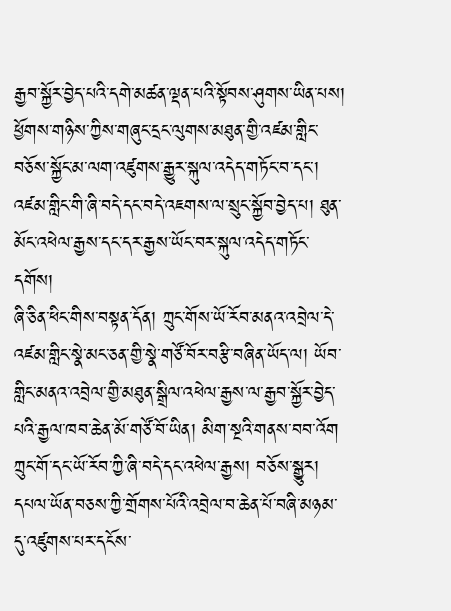རྒྱབ་སྐྱོར་བྱེད་པའི་དགེ་མཚན་ལྡན་པའི་སྟོབས་ཤུགས་ཡིན་པས། ཕྱོགས་གཉིས་ཀྱིས་གཞུང་དྲང་ལུགས་མཐུན་གྱི་འཛམ་གླིང་བཅོས་སྐྱོང་མ་ལག་འཛུགས་རྒྱུར་སྐུལ་འདེད་གཏོང་བ་དང་། འཛམ་གླིང་གི་ཞི་བདེ་དང་བདེ་འཇགས་ལ་སྲུང་སྐྱོབ་བྱེད་པ། ཐུན་མོང་འཕེལ་རྒྱས་དང་དར་རྒྱས་ཡོང་བར་སྐུལ་འདེད་གཏོང་དགོས།
ཞི་ཅིན་ཕིང་གིས་བསྟན་དོན། ཀྲུང་གོས་ཡོ་རོབ་མནའ་འབྲེལ་དེ་འཛམ་གླིང་སྣེ་མང་ཅན་གྱི་སྣེ་གཙོ་བོར་བརྩི་བཞིན་ཡོད་ལ། ཡོབ་གླིང་མནའ་འབྲེལ་གྱི་མཐུན་སྒྲིལ་འཕེལ་རྒྱས་ལ་རྒྱབ་སྐྱོར་བྱེད་པའི་རྒྱལ་ཁབ་ཆེན་མོ་གཙོ་བོ་ཡིན། མིག་སྔའི་གནས་བབ་འོག ཀྲུང་གོ་དང་ཡོ་རོབ་ཀྱི་ཞི་བདེ་དང་འཕེལ་རྒྱས། བཅོས་སྒྱུར། དཔལ་ཡོན་བཅས་ཀྱི་གྲོགས་པོའི་འབྲེལ་བ་ཆེན་པོ་བཞི་མཉམ་དུ་འཛུགས་པར་དངོས་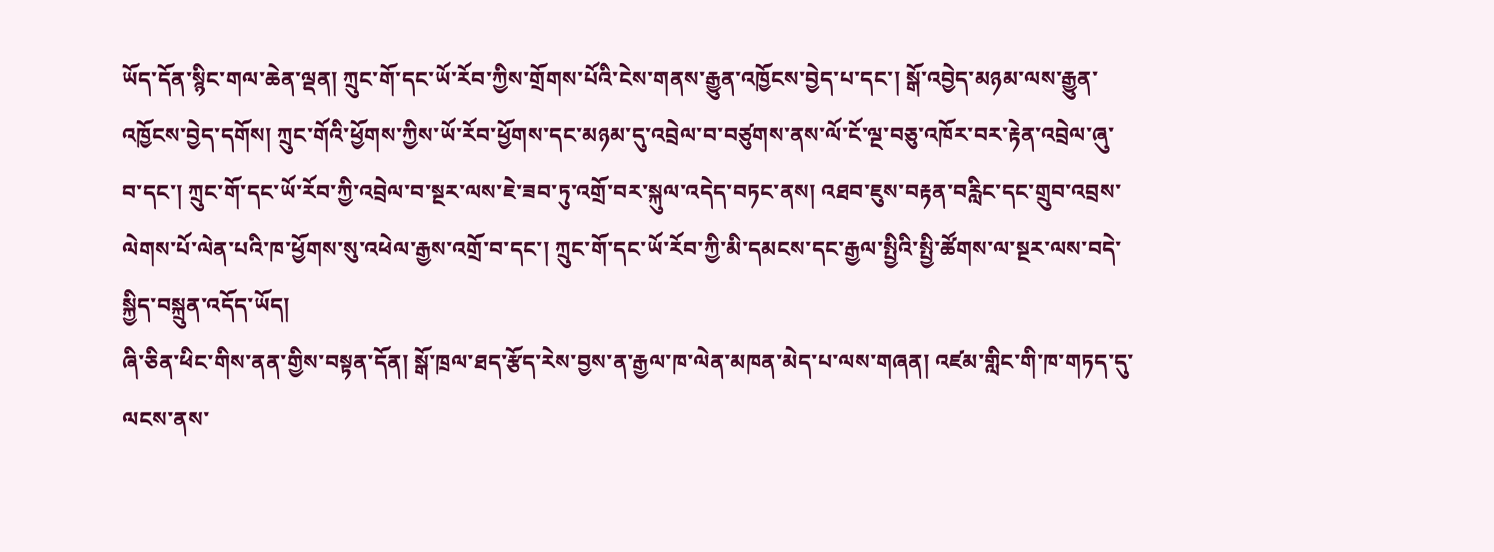ཡོད་དོན་སྙིང་གལ་ཆེན་ལྡན། ཀྲུང་གོ་དང་ཡོ་རོབ་ཀྱིས་གྲོགས་པོའི་ངེས་གནས་རྒྱུན་འཁྱོངས་བྱེད་པ་དང་། སྒོ་འབྱེད་མཉམ་ལས་རྒྱུན་འཁྱོངས་བྱེད་དགོས། ཀྲུང་གོའི་ཕྱོགས་ཀྱིས་ཡོ་རོབ་ཕྱོགས་དང་མཉམ་དུ་འབྲེལ་བ་བཙུགས་ནས་ལོ་ངོ་ལྔ་བཅུ་འཁོར་བར་རྟེན་འབྲེལ་ཞུ་བ་དང་། ཀྲུང་གོ་དང་ཡོ་རོབ་ཀྱི་འབྲེལ་བ་སྔར་ལས་ཇེ་ཟབ་ཏུ་འགྲོ་བར་སྐུལ་འདེད་བཏང་ནས། འཐབ་ཇུས་བརྟན་བརླིང་དང་གྲུབ་འབྲས་ལེགས་པོ་ལེན་པའི་ཁ་ཕྱོགས་སུ་འཕེལ་རྒྱས་འགྲོ་བ་དང་། ཀྲུང་གོ་དང་ཡོ་རོབ་ཀྱི་མི་དམངས་དང་རྒྱལ་སྤྱིའི་སྤྱི་ཚོགས་ལ་སྔར་ལས་བདེ་སྐྱིད་བསྐྲུན་འདོད་ཡོད།
ཞི་ཅིན་ཕིང་གིས་ནན་གྱིས་བསྟན་དོན། སྒོ་ཁྲལ་ཐད་རྩོད་རེས་བྱས་ན་རྒྱལ་ཁ་ལེན་མཁན་མེད་པ་ལས་གཞན། འཛམ་གླིང་གི་ཁ་གཏད་དུ་ལངས་ནས་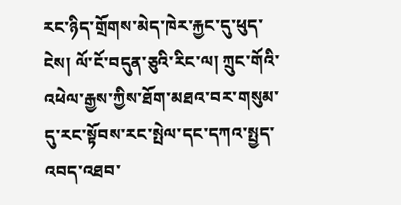རང་ཉིད་གྲོགས་མེད་ཁེར་རྐྱང་དུ་ཕུད་ངེས། ལོ་ངོ་བདུན་ཅུའི་རིང་ལ། ཀྲུང་གོའི་འཕེལ་རྒྱས་ཀྱིས་ཐོག་མཐའ་བར་གསུམ་དུ་རང་སྟོབས་རང་སྤེལ་དང་དཀའ་སྤྱད་འབད་འཐབ་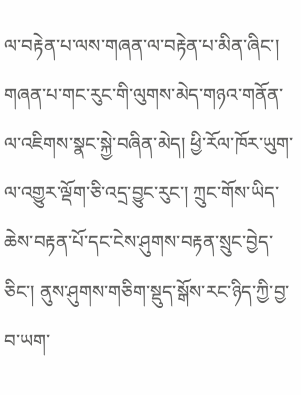ལ་བརྟེན་པ་ལས་གཞན་ལ་བརྟེན་པ་མིན་ཞིང་། གཞན་པ་གང་རུང་གི་ལུགས་མེད་གཉའ་གནོན་ལ་འཇིགས་སྣང་སྐྱེ་བཞིན་མེད། ཕྱི་རོལ་ཁོར་ཡུག་ལ་འགྱུར་ལྡོག་ཅི་འདྲ་བྱུང་རུང་། ཀྲུང་གོས་ཡིད་ཆེས་བརྟན་པོ་དང་ངེས་ཤུགས་བརྟན་སྲུང་བྱེད་ཅིང་། ནུས་ཤུགས་གཅིག་སྡུད་སྒོས་རང་ཉིད་ཀྱི་བྱ་བ་ཡག་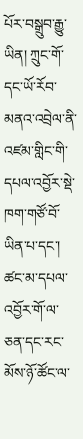པོར་བསྒྲུབ་རྒྱུ་ཡིན། ཀྲུང་གོ་དང་ཡོ་རོབ་མནའ་འབྲེལ་ནི་འཛམ་གླིང་གི་དཔལ་འབྱོར་སྡེ་ཁག་གཙོ་བོ་ཡིན་པ་དང་། ཚང་མ་དཔལ་འབྱོར་གོ་ལ་ཅན་དང་རང་མོས་ཉོ་ཚོང་ལ་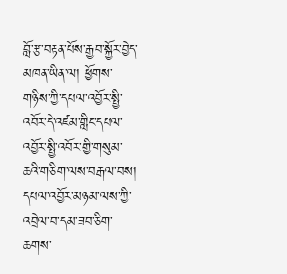བློ་རྩ་བརྟན་པོས་རྒྱབ་སྐྱོར་བྱེད་མཁན་ཡིན་ལ། ཕྱོགས་གཉིས་ཀྱི་དཔལ་འབྱོར་སྤྱི་འབོར་དེ་འཛམ་གླིང་དཔལ་འབྱོར་སྤྱི་འབོར་གྱི་གསུམ་ཆའི་གཅིག་ལས་བརྒལ་བས། དཔལ་འབྱོར་མཉམ་ལས་ཀྱི་འབྲེལ་བ་དམ་ཟབ་ཅིག་ཆགས་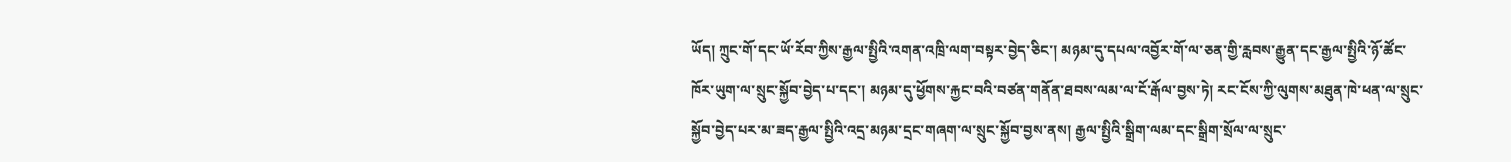ཡོད། ཀྲུང་གོ་དང་ཡོ་རོབ་ཀྱིས་རྒྱལ་སྤྱིའི་འགན་འཁྲི་ལག་བསྟར་བྱེད་ཅིང་། མཉམ་དུ་དཔལ་འབྱོར་གོ་ལ་ཅན་གྱི་རླབས་རྒྱུན་དང་རྒྱལ་སྤྱིའི་ཉོ་ཚོང་ཁོར་ཡུག་ལ་སྲུང་སྐྱོབ་བྱེད་པ་དང་། མཉམ་དུ་ཕྱོགས་རྐྱང་བའི་བཙན་གནོན་ཐབས་ལམ་ལ་ངོ་རྒོལ་བྱས་ཏེ། རང་ངོས་ཀྱི་ལུགས་མཐུན་ཁེ་ཕན་ལ་སྲུང་སྐྱོབ་བྱེད་པར་མ་ཟད་རྒྱལ་སྤྱིའི་འདྲ་མཉམ་དྲང་གཞག་ལ་སྲུང་སྐྱོབ་བྱས་ནས། རྒྱལ་སྤྱིའི་སྒྲིག་ལམ་དང་སྒྲིག་སྲོལ་ལ་སྲུང་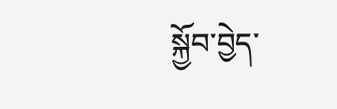སྐྱོབ་བྱེད་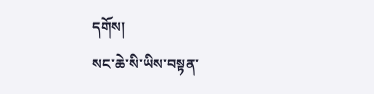དགོས།
སང་ཆེ་སི་ཡིས་བསྟན་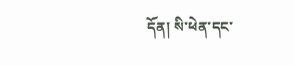དོན། སི་ཕེན་དང་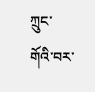ཀྲུང་གོའི་བར་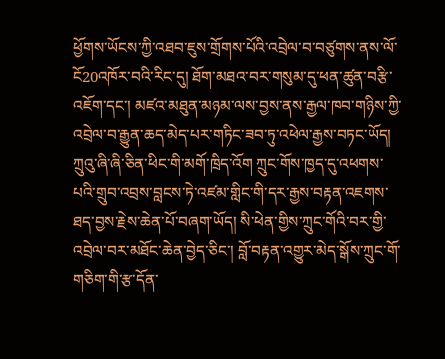ཕྱོགས་ཡོངས་ཀྱི་འཐབ་ཇུས་གྲོགས་པོའི་འབྲེལ་བ་བཙུགས་ནས་ལོ་ངོ20འཁོར་བའི་རིང་དུ། ཐོག་མཐའ་བར་གསུམ་དུ་ཕན་ཚུན་བརྩི་འཇོག་དང་། མཛའ་མཐུན་མཉམ་ལས་བྱས་ནས་རྒྱལ་ཁབ་གཉིས་ཀྱི་འབྲེལ་བ་རྒྱུན་ཆད་མེད་པར་གཏིང་ཟབ་ཏུ་འཕེལ་རྒྱས་བཏང་ཡོད། ཀྲུའུ་ཞི་ཞི་ཅིན་ཕིང་གི་མགོ་ཁྲིད་འོག ཀྲུང་གོས་ཁྱད་དུ་འཕགས་པའི་གྲུབ་འབྲས་བླངས་ཏེ་འཛམ་གླིང་གི་དར་རྒྱས་བརྟན་འཇགས་ཐད་བྱས་རྗེས་ཆེན་པོ་བཞག་ཡོད། སི་ཕེན་གྱིས་ཀྲུང་གོའི་བར་གྱི་འབྲེལ་བར་མཐོང་ཆེན་བྱེད་ཅིང་། བློ་བརྟན་འགྱུར་མེད་སྒོས་ཀྲུང་གོ་གཅིག་གི་རྩ་དོན་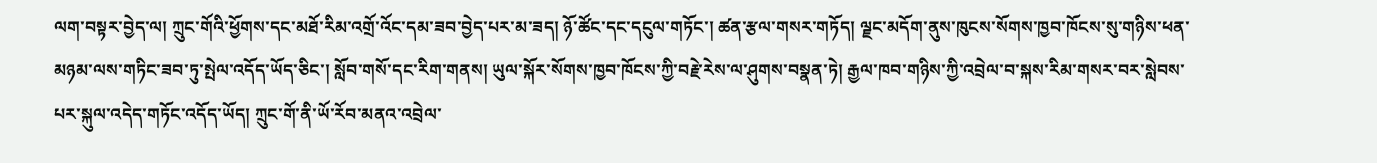ལག་བསྟར་བྱེད་ལ། ཀྲུང་གོའི་ཕྱོགས་དང་མཐོ་རིམ་འགྲོ་འོང་དམ་ཟབ་བྱེད་པར་མ་ཟད། ཉོ་ཚོང་དང་དངུལ་གཏོང་། ཚན་རྩལ་གསར་གཏོད། ལྗང་མདོག་ནུས་ཁུངས་སོགས་ཁྱབ་ཁོངས་སུ་གཉིས་ཕན་མཉམ་ལས་གཏིང་ཟབ་ཏུ་སྤེལ་འདོད་ཡོད་ཅིང་། སློབ་གསོ་དང་རིག་གནས། ཡུལ་སྐོར་སོགས་ཁྱབ་ཁོངས་ཀྱི་བརྗེ་རེས་ལ་ཤུགས་བསྣན་ཏེ། རྒྱལ་ཁབ་གཉིས་ཀྱི་འབྲེལ་བ་སྐས་རིམ་གསར་བར་སླེབས་པར་སྐུལ་འདེད་གཏོང་འདོད་ཡོད། ཀྲུང་གོ་ནི་ཡོ་རོབ་མནའ་འབྲེལ་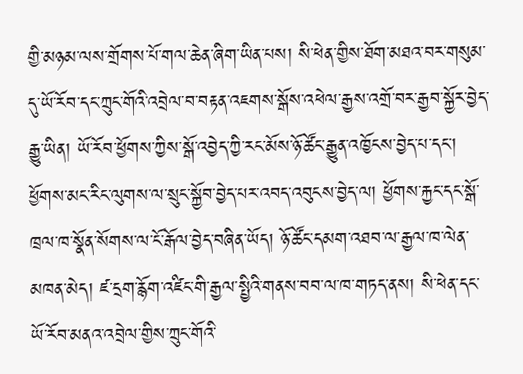གྱི་མཉམ་ལས་གྲོགས་པོ་གལ་ཆེན་ཞིག་ཡིན་པས། སི་ཕེན་གྱིས་ཐོག་མཐའ་བར་གསུམ་དུ་ཡོ་རོབ་དང་ཀྲུང་གོའི་འབྲེལ་བ་བརྟན་འཇགས་སྒོས་འཕེལ་རྒྱས་འགྲོ་བར་རྒྱབ་སྐྱོར་བྱེད་རྒྱུ་ཡིན། ཡོ་རོབ་ཕྱོགས་ཀྱིས་སྒོ་འབྱེད་ཀྱི་རང་མོས་ཉོ་ཚོང་རྒྱུན་འཁྱོངས་བྱེད་པ་དང་། ཕྱོགས་མང་རིང་ལུགས་ལ་སྲུང་སྐྱོབ་བྱེད་པར་འབད་འབུངས་བྱེད་ལ། ཕྱོགས་རྐྱང་དང་སྒོ་ཁྲལ་ཁ་སྣོན་སོགས་ལ་ངོ་རྒོལ་བྱེད་བཞིན་ཡོད། ཉོ་ཚོང་དམག་འཐབ་ལ་རྒྱལ་ཁ་ལེན་མཁན་མེད། ཛ་དྲག་རྙོག་འཛིང་གི་རྒྱལ་སྤྱིའི་གནས་བབ་ལ་ཁ་གཏད་ནས། སི་ཕེན་དང་ཡོ་རོབ་མནའ་འབྲེལ་གྱིས་ཀྲུང་གོའི་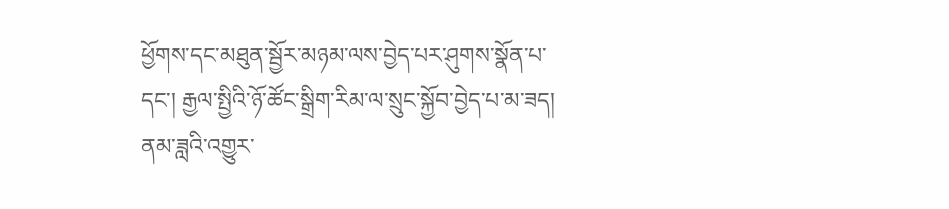ཕྱོགས་དང་མཐུན་སྦྱོར་མཉམ་ལས་བྱེད་པར་ཤུགས་སྣོན་པ་དང་། རྒྱལ་སྤྱིའི་ཉོ་ཚོང་སྒྲིག་རིམ་ལ་སྲུང་སྐྱོབ་བྱེད་པ་མ་ཟད། ནམ་ཟླའི་འགྱུར་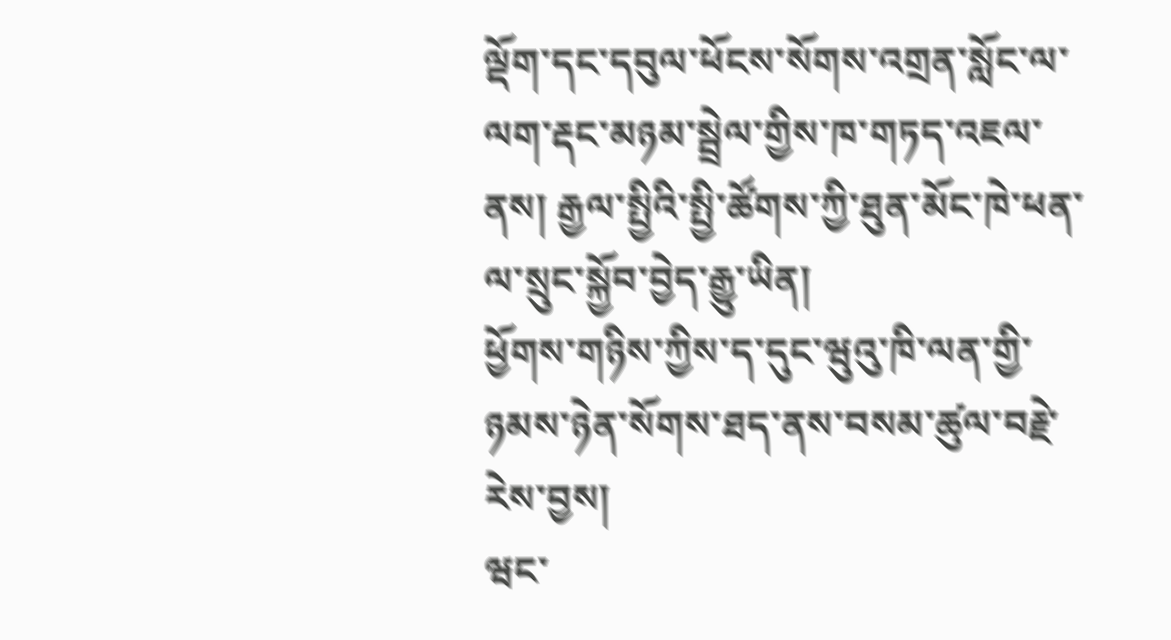ལྡོག་དང་དབུལ་ཕོངས་སོགས་འགྲན་སློང་ལ་ལག་རྡང་མཉམ་སྦྲེལ་གྱིས་ཁ་གཏད་འཇལ་ནས། རྒྱལ་སྤྱིའི་སྤྱི་ཚོགས་ཀྱི་ཐུན་མོང་ཁེ་ཕན་ལ་སྲུང་སྐྱོབ་བྱེད་རྒྱུ་ཡིན།
ཕྱོགས་གཉིས་ཀྱིས་ད་དུང་ཝུའུ་ཁི་ལན་གྱི་ཉམས་ཉེན་སོགས་ཐད་ནས་བསམ་ཚུལ་བརྗེ་རེས་བྱས།
ཝང་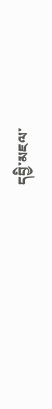དབྱི་མཇལ་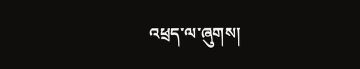འཕྲད་ལ་ཞུགས།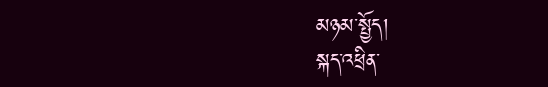མཉམ་སྤྱོད།
སྐད་འཕྲིན་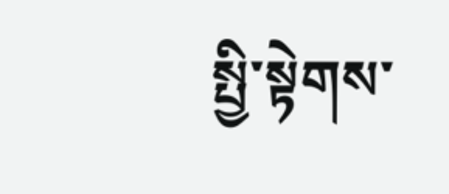སྤྱི་སྟེགས་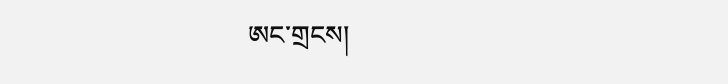ཨང་གྲངས།